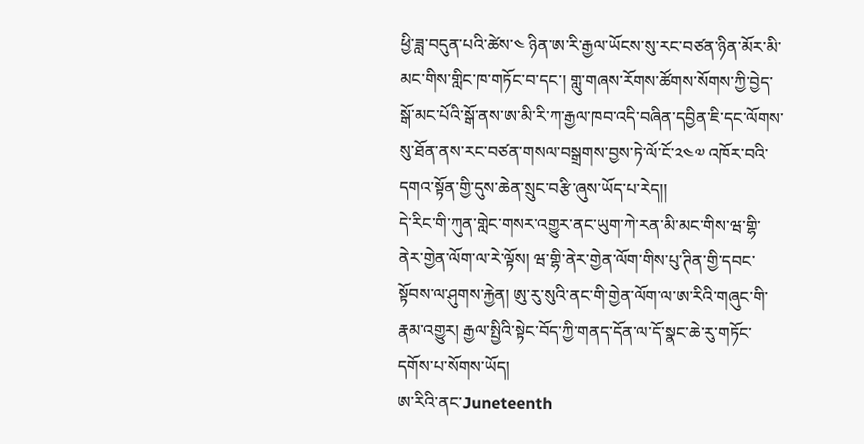ཕྱི་ཟླ་བདུན་པའི་ཚེས་༤ ཉིན་ཨ་རི་རྒྱལ་ཡོངས་སུ་རང་བཙན་ཉིན་མོར་མི་མང་གིས་གླིང་ཁ་གཏོང་བ་དང་། གླུ་གཞས་རོགས་ཚོགས་སོགས་ཀྱི་བྱེད་སྒོ་མང་པོའི་སྒོ་ནས་ཨ་མི་རི་ཀ་རྒྱལ་ཁབ་འདི་བཞིན་དབྱིན་ཇི་དང་ལོགས་སུ་ཐོན་ནས་རང་བཙན་གསལ་བསྒྲགས་བྱས་ཏེ་ལོ་ངོ་༢༤༧ འཁོར་བའི་དགའ་སྟོན་གྱི་དུས་ཆེན་སྲུང་བརྩི་ཞུས་ཡོད་པ་རེད།།
དེ་རིང་གི་ཀུན་གླེང་གསར་འགྱུར་ནང་ཡུག་ཀེ་རན་མི་མང་གིས་ཝ་གྷི་ནེར་གྱེན་ལོག་ལ་རེ་ལྟོས། ཝ་གྷི་ནེར་གྱེན་ལོག་གིས་པུ་ཊིན་གྱི་དབང་སྟོབས་ལ་ཤུགས་རྐྱེན། ཨུ་རུ་སུའི་ནང་གི་གྱེན་ལོག་ལ་ཨ་རིའི་གཞུང་གི་རྣམ་འགྱུར། རྒྱལ་སྤྱིའི་སྟེང་བོད་ཀྱི་གནད་དོན་ལ་དོ་སྣང་ཆེ་རུ་གཏོང་དགོས་པ་སོགས་ཡོད།
ཨ་རིའི་ནང་Juneteenth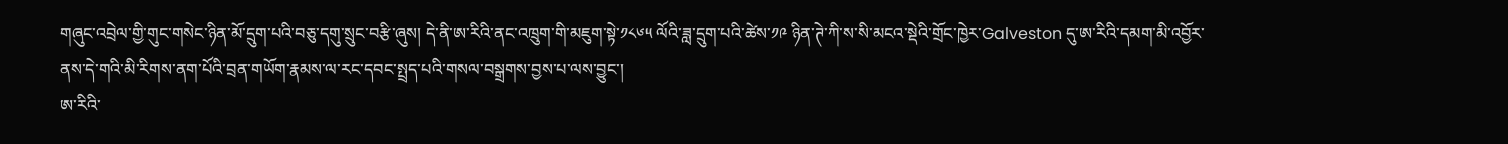གཞུང་འབྲེལ་གྱི་གུང་གསེང་ཉིན་མོ་དྲུག་པའི་བཅུ་དགུ་སྲུང་བརྩི་ཞུས། དེ་ནི་ཨ་རིའི་ནང་འཁྲུག་གི་མཇུག་སྟེ་༡༨༦༥ ལོའི་ཟླ་དྲུག་པའི་ཚེས་༡༩ ཉིན་ཊེ་ཀི་ས་སི་མངའ་སྡེའི་གྲོང་ཁྱེར་Galveston དུ་ཨ་རིའི་དམག་མི་འབྱོར་ནས་དེ་གའི་མི་རིགས་ནག་པོའི་བྲན་གཡོག་རྣམས་ལ་རང་དབང་སྤྲད་པའི་གསལ་བསྒྲགས་བྱས་པ་ལས་བྱུང་།
ཨ་རིའི་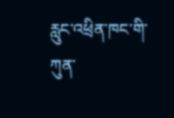རླུང་འཕྲིན་ཁང་གི་ཀུན་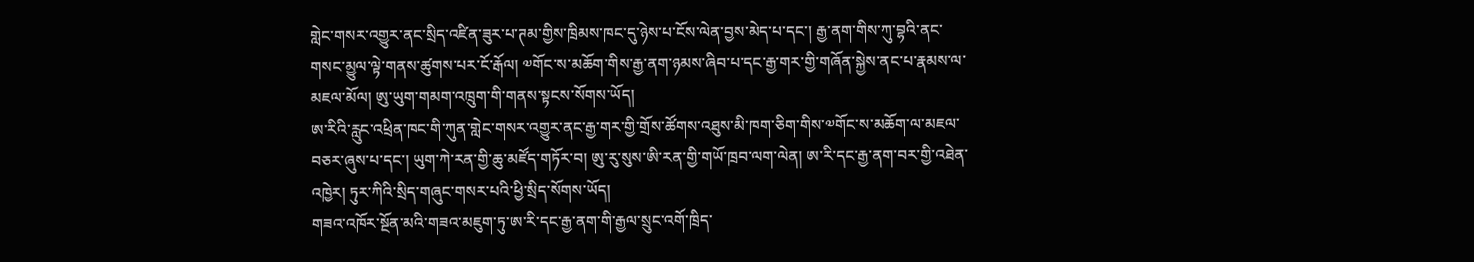གླེང་གསར་འགྱུར་ནང་སྲིད་འཛིན་ཟུར་པ་ཊམ་གྱིས་ཁྲིམས་ཁང་དུ་ཉེས་པ་ངོས་ལེན་བྱས་མེད་པ་དང་། རྒྱ་ནག་གིས་ཀུ་བྷའི་ནང་གསང་མྱུལ་ལྟེ་གནས་ཚུགས་པར་ངོ་རྒོལ། ༧གོང་ས་མཆོག་གིས་རྒྱ་ནག་ཉམས་ཞིབ་པ་དང་རྒྱ་གར་གྱི་གཞོན་སྐྱེས་ནང་པ་རྣམས་ལ་མཇལ་མོལ། ཨུ་ཡུག་གམག་འཁྲུག་གི་གནས་སྟངས་སོགས་ཡོད།
ཨ་རིའི་རླུང་འཕྲིན་ཁང་གི་ཀུན་གླེང་གསར་འགྱུར་ནང་རྒྱ་གར་གྱི་གྲོས་ཚོགས་འཐུས་མི་ཁག་ཅིག་གིས་༧གོང་ས་མཆོག་ལ་མཇལ་བཅར་ཞུས་པ་དང་། ཡུག་ཀེ་རན་གྱི་ཆུ་མཛོད་གཏོར་བ། ཨུ་རུ་སུས་ཨི་རན་གྱི་གཡོ་ཁྲབ་ལག་ལེན། ཨ་རི་དང་རྒྱ་ནག་བར་གྱི་འཐེན་འཁྱེར། ཏུར་ཀིའི་སྲིད་གཞུང་གསར་པའི་ཕྱི་སྲིད་སོགས་ཡོད།
གཟའ་འཁོར་སྔོན་མའི་གཟའ་མཇུག་ཏུ་ཨ་རི་དང་རྒྱ་ནག་གི་རྒྱལ་སྲུང་འགོ་ཁྲིད་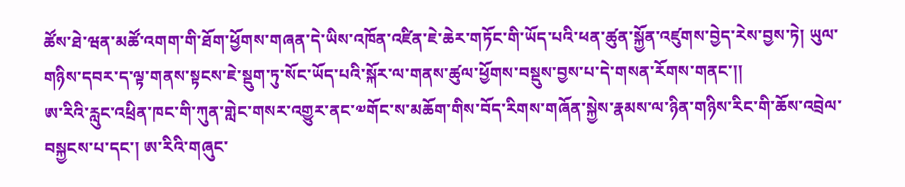ཚོས་ཐེ་ཝན་མཚོ་འགག་གི་ཐོག་ཕྱོགས་གཞན་དེ་ཡིས་འཁོན་འཛིན་ཇེ་ཆེར་གཏོང་གི་ཡོད་པའི་ཕན་ཚུན་སྐྱོན་འཛུགས་བྱེད་རེས་བྱས་ཏེ། ཡུལ་གཉིས་དབར་ད་ལྟ་གནས་སྟངས་ཇེ་སྡུག་ཏུ་སོང་ཡོད་པའི་སྐོར་ལ་གནས་ཚུལ་ཕྱོགས་བསྡུས་བྱས་པ་དེ་གསན་རོགས་གནང་།།
ཨ་རིའི་རླུང་འཕྲིན་ཁང་གི་ཀུན་གླེང་གསར་འགྱུར་ནང་༧གོང་ས་མཆོག་གིས་བོད་རིགས་གཞོན་སྐྱེས་རྣམས་ལ་ཉིན་གཉིས་རིང་གི་ཆོས་འབྲེལ་བསྐྱངས་པ་དང་། ཨ་རིའི་གཞུང་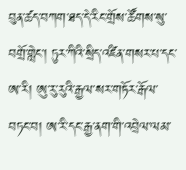བུན་ཚད་བཀག་ཐད་དེ་རིང་གྲོས་ཚོགས་སུ་བགྲོ་གླེང་། ཏུར་ཀིའི་སྲིད་འཛིན་གསར་པ་དང་ཨ་རི། ཨུ་རུ་རུའི་རྒྱལ་སར་གཏོར་རྒོལ་བཏང་བ། ཨ་རི་དང་རྒྱ་ནག་གི་འབྲེལ་ལམ་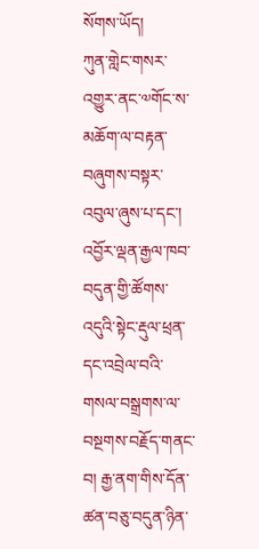སོགས་ཡོད།
ཀུན་གླེང་གསར་འགྱུར་ནང་༧གོང་ས་མཆོག་ལ་བརྟན་བཞུགས་བསྟར་འབུལ་ཞུས་པ་དང་། འབྱོར་ལྡན་རྒྱལ་ཁབ་བདུན་གྱི་ཚོགས་འདུའི་སྟེང་རྡུལ་ཕྲན་དང་འབྲེལ་བའི་གསལ་བསྒྲགས་ལ་བསྔགས་བརྗོད་གནང་བ། རྒྱ་ནག་གིས་དོན་ཚན་བཅུ་བདུན་ཉིན་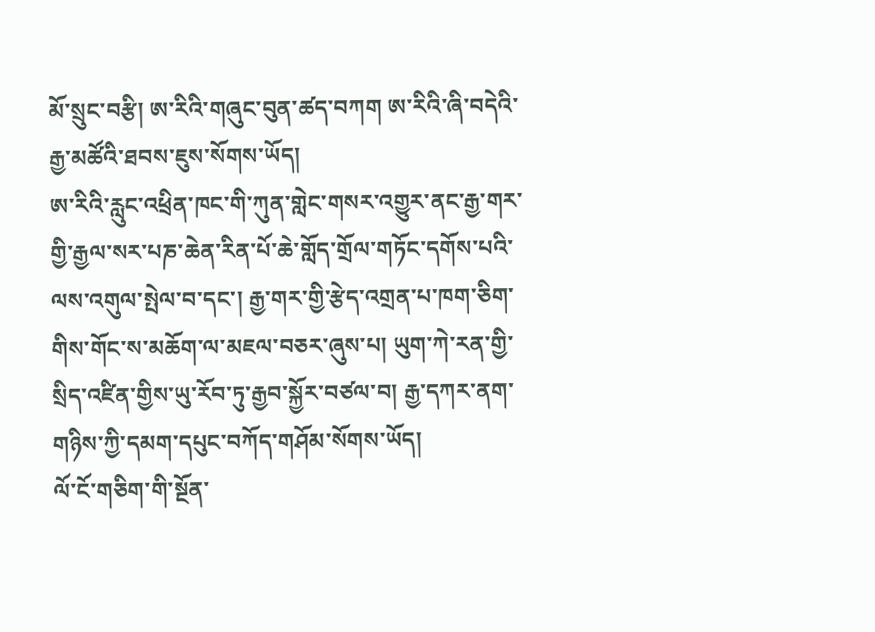མོ་སྲུང་བརྩི། ཨ་རིའི་གཞུང་བུན་ཚད་བཀག ཨ་རིའི་ཞི་བདེའི་རྒྱ་མཚོའི་ཐབས་ཇུས་སོགས་ཡོད།
ཨ་རིའི་རླུང་འཕྲིན་ཁང་གི་ཀུན་གླེང་གསར་འགྱུར་ནང་རྒྱ་གར་གྱི་རྒྱལ་སར་པཎ་ཆེན་རིན་པོ་ཆེ་གློད་གྲོལ་གཏོང་དགོས་པའི་ལས་འགུལ་སྤེལ་བ་དང་། རྒྱ་གར་གྱི་རྩེད་འགྲན་པ་ཁག་ཅིག་གིས་གོང་ས་མཆོག་ལ་མཇལ་བཅར་ཞུས་པ། ཡུག་ཀེ་རན་གྱི་སྲིད་འཛིན་གྱིས་ཡུ་རོབ་ཏུ་རྒྱབ་སྐྱོར་བཙལ་བ། རྒྱ་དཀར་ནག་གཉིས་ཀྱི་དམག་དཔུང་བཀོད་གཤོམ་སོགས་ཡོད།
ལོ་ངོ་གཅིག་གི་སྔོན་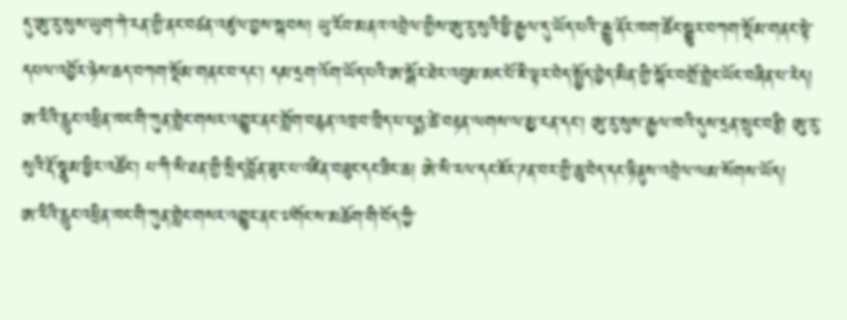དུ་ཨུ་རུ་སུས་ཡུག་ཀེ་རན་གྱི་ནང་བཙན་འཛུལ་བྱས་སྐབས། ཡུ་རོབ་མནའ་འབྲེལ་གྱིས་ཨུ་རུ་སུའི་ཕྱི་རྒྱལ་དུ་ཡོད་པའི་་རྒྱུ་ནོར་ཁག་ཚོང་སྒྱུར་བཀག་སྡོམ་གནང་སྟེ་དཔལ་འབྱོར་ཉེས་ཆད་བཀག་སྡོམ་གནང་བ་དང་། དམ་དྲག་འོག་ཡོད་པའི་ཨ་སྒོར་ཐེར་འབུམ་མང་པོ་ཇི་ལྟར་བེད་སྤྱོད་བྱེད་མིན་གྱི་སྐོར་བགྲོ་གླེང་ཡོང་བཞིན་པ་རེད།
ཨ་རིའི་རླུང་འཕྲིན་ཁང་གི་ཀུན་གླེང་གསར་འགྱུར་ནང་གློག་བརྙན་འཁྲབ་ཁྲིད་པ་པདྨ་ཚེ་བརྟན་ལགས་ལ་མྱ་ངན་དང་། ཨུ་རུ་སུས་རྒྱལ་ཁའི་དུས་དྲན་སྲུང་བརྩི། ཨུ་རུ་སུའི་རྡོ་སྣུམ་ཕྱིར་འཚོང་། པ་ཀི་སི་ཐན་གྱི་སྲིད་བློན་ཟུར་པ་འཛིན་བཟུང་དང་ཟིང་ཆ། ཨེ་སི་རལ་དང་ཇོར་ཌན་བར་གྱི་ཆུ་བེད་དང་ཉི་ནུས་འབྲེལ་ལམ་སོགས་ཡོད།
ཨ་རིའི་རླུང་འཕྲིན་ཁང་གི་ཀུན་གླེང་གསར་འགྱུར་ནང་༧གོང་ས་མཆོག་གི་བོད་ཀྱི་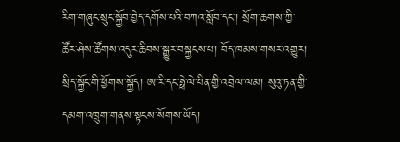རིག་གཞུང་སྲུང་སྐྱོབ་བྱེད་དགོས་པའི་བཀའ་སློབ་དང་། སྲོག་ཆགས་ཀྱི་ཚོར་ཤེས་ཚོགས་འདུར་ཆིབས་སྒྱུར་བསྐྱངས་པ། བོད་ཁམས་གསར་འགྱུར། སྲིད་སྐྱོང་གི་ཕྱོགས་སྐྱོད། ཨ་རི་དང་ཧྥེ་ལེ་པིན་གྱི་འབྲེལ་ལམ། སུའུ་ཏན་གྱི་དམག་འཁྲུག་གནས་སྟངས་སོགས་ཡོད།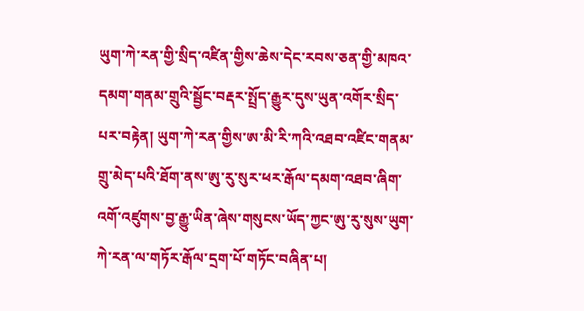ཡུག་ཀེ་རན་གྱི་སྲིད་འཛིན་གྱིས་ཆེས་དེང་རབས་ཅན་གྱི་མཁའ་དམག་གནམ་གྲུའི་སྦྱོང་བརྡར་སྤྲོད་རྒྱུར་དུས་ཡུན་འགོར་སྲིད་པར་བརྟེན། ཡུག་ཀེ་རན་གྱིས་ཨ་མི་རི་ཀའི་འཐབ་འཛིང་གནམ་གྲུ་མེད་པའི་ཐོག་ནས་ཨུ་རུ་སུར་ཕར་རྒོལ་དམག་འཐབ་ཞིག་འགོ་འཛུགས་བྱ་རྒྱུ་ཡིན་ཞེས་གསུངས་ཡོད་ཀྱང་ཨུ་རུ་སུས་ཡུག་ཀེ་རན་ལ་གཏོར་རྒོལ་དྲག་པོ་གཏོང་བཞིན་པ།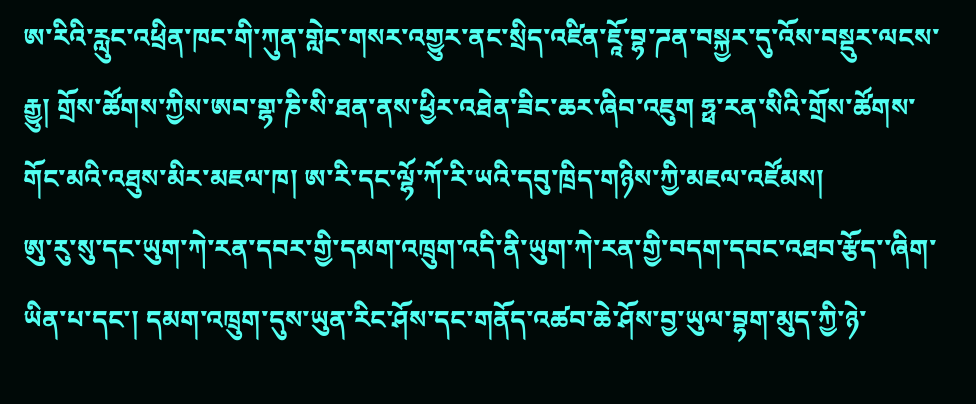ཨ་རིའི་རླུང་འཕྲིན་ཁང་གི་ཀུན་གླེང་གསར་འགྱུར་ནང་སྲིད་འཛིན་ཇཱོ་བྷ་ཌན་བསྐྱར་དུ་འོས་བསྡུར་ལངས་རྒྱུ། གྲོས་ཚོགས་ཀྱིས་ཨབ་གྷ་ཎི་སི་ཐན་ནས་ཕྱིར་འཐེན་ཟིང་ཆར་ཞིབ་འཇུག ཧྥ་རན་སིའི་གྲོས་ཚོགས་གོང་མའི་འཐུས་མིར་མཇལ་ཁ། ཨ་རི་དང་ལྷོ་ཀོ་རི་ཡའི་དབུ་ཁྲིད་གཉིས་ཀྱི་མཇལ་འཛོམས།
ཨུ་རུ་སུ་དང་ཡུག་ཀེ་རན་དབར་གྱི་དམག་འཁྲུག་འདི་ནི་ཡུག་ཀེ་རན་གྱི་བདག་དབང་འཐབ་རྩོད་་ཞིག་ཡིན་པ་དང་། དམག་འཁྲུག་དུས་ཡུན་རིང་ཤོས་དང་གནོད་འཚབ་ཆེ་ཤོས་བྱ་ཡུལ་བྷག་མུད་ཀྱི་ཉེ་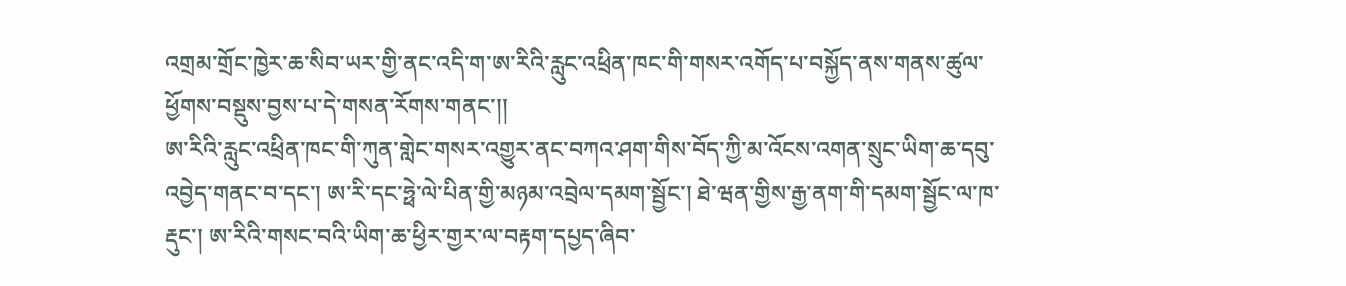འགྲམ་གྲོང་ཁྱེར་ཆ་སིབ་ཡར་གྱི་ནང་འདི་ག་ཨ་རིའི་རླུང་འཕྲིན་ཁང་གི་གསར་འགོད་པ་བསྐྱོད་ནས་གནས་ཚུལ་ཕྱོགས་བསྡུས་བྱས་པ་དེ་གསན་རོགས་གནང་།།
ཨ་རིའི་རླུང་འཕྲིན་ཁང་གི་ཀུན་གླེང་གསར་འགྱུར་ནང་བཀའ་ཤག་གིས་བོད་ཀྱི་མ་འོངས་འགན་སྲུང་ཡིག་ཆ་དབུ་འབྱེད་གནང་བ་དང་། ཨ་རི་དང་ཧྥེ་ལེ་པིན་གྱི་མཉམ་འབྲེལ་དམག་སྦྱོང་། ཐེ་ཝན་གྱིས་རྒྱ་ནག་གི་དམག་སྦྱོང་ལ་ཁ་རྡུང་། ཨ་རིའི་གསང་བའི་ཡིག་ཆ་ཕྱིར་གྱར་ལ་བརྟག་དཔྱད་ཞིབ་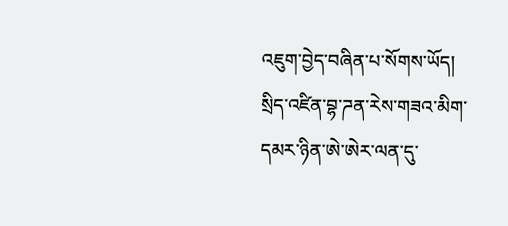འཇུག་བྱེད་བཞིན་པ་སོགས་ཡོད།
སྲིད་འཛིན་བྷ་ཌན་རེས་གཟའ་མིག་དམར་ཉིན་ཨེ་ཨེར་ལན་དུ་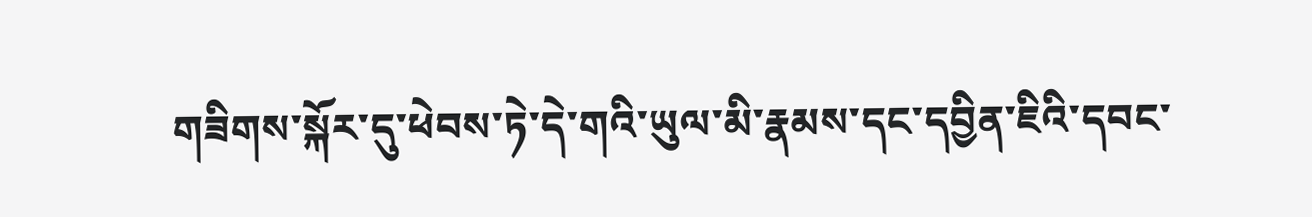གཟིགས་སྐོར་དུ་ཕེབས་ཏེ་དེ་གའི་ཡུལ་མི་རྣམས་དང་དབྱིན་ཇིའི་དབང་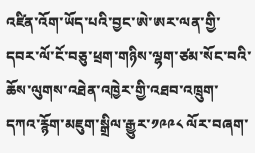འཛིན་འོག་ཡོད་པའི་བྱང་ཨེ་ཨར་ལན་གྱི་དབར་ལོ་ངོ་བཅུ་ཕྲག་གཉིས་ལྷག་ཙམ་སོང་བའི་ཆོས་ལུགས་འཐེན་འཁྱེར་གྱི་འཐབ་འཁྲུག་དཀའ་རྙོག་མཇུག་སྒྲིལ་རྒྱུར་༡༩༩༨ ལོར་བཞག་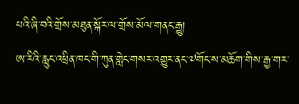པའི་ཞི་བའི་གྲོས་མཐུན་སྐོར་ལ་གྲོས་མོལ་གནང་རྒྱུ།
ཨ་རིའི་རླུང་འཕྲིན་ཁང་གི་ཀུན་གླེང་གསར་འགྱུར་ནང་༧གོང་ས་མཆོག་གིས་རྒྱ་གར་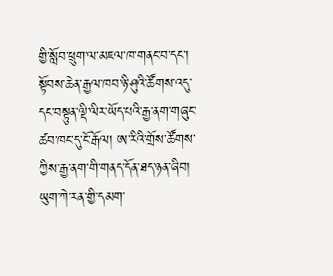གྱི་སློབ་ཕྲུག་ལ་མཇལ་ཁ་གནང་བ་དང་། སྟོབས་ཆེན་རྒྱལ་ཁབ་ཉི་ཤུའི་ཚོགས་འདུ་དང་བསྟུན་ལྡི་ལིར་ཡོད་པའི་རྒྱ་ནག་གཞུང་ཚབ་ཁང་དུ་ངོ་རྒོལ། ཨ་རིའི་གྲོས་ཚོགས་ཀྱིས་རྒྱ་ནག་གི་གནད་དོན་ཐད་ཉན་ཞིབ། ཡུག་ཀེ་རན་གྱི་དམག་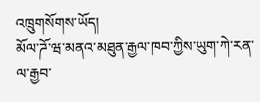འཁྲུགསོགས་ཡོད།
མོལ་ཌོ་ཝ་མནའ་མཐུན་རྒྱལ་ཁབ་ཀྱིས་ཡུག་ཀེ་རན་ལ་རྒྱབ་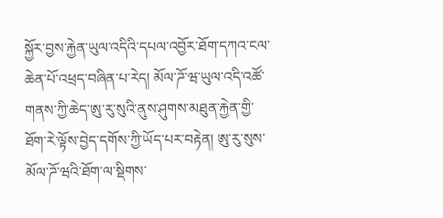སྐྱོར་བྱས་རྐྱེན་ཡུལ་འདིའི་དཔལ་འབྱོར་ཐོག་དཀའ་ངལ་ཆེན་པོ་འཕྲད་བཞིན་པ་རེད། མོལ་ཌོ་ཝ་ཡུལ་འདི་འཚོ་གནས་ཀྱི་ཆེད་ཨུ་རུ་སུའི་ནུས་ཤུགས་མཐུན་རྐྱེན་གྱི་ཐོག་རེ་ལྟོས་བྱེད་དགོས་ཀྱི་ཡོད་པར་བརྟེན། ཨུ་རུ་སུས་མོལ་ཌོ་ཝའི་ཐོག་ལ་སྡིགས་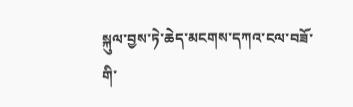སྐུལ་བྱས་ཏེ་ཆེད་མངགས་དཀའ་ངལ་བཟོ་གི་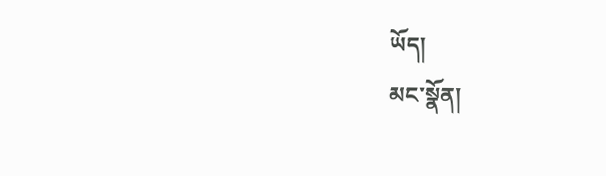ཡོད།
མང་སྣོན།